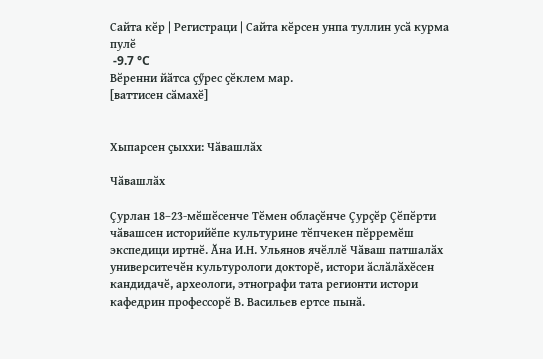Сайта кӗр | Регистраци | Сайта кӗрсен унпа туллин усӑ курма пулӗ
 -9.7 °C
Вӗренни йӑтса ҫӳрес ҫӗклем мар.
[ваттисен сӑмахӗ]


Хыпарсен ҫыххи: Чӑвашлӑх

Чӑвашлӑх

Ҫурлан 18–23-мӗшӗсенче Тӗмен облаҫӗнче Ҫурҫӗр Ҫӗпӗрти чӑвашсен историйӗпе культурине тӗпчекен пӗрремӗш экспедици иртнӗ. Ӑна И.Н. Ульянов ячӗллӗ Чӑваш патшалӑх университечӗн культурологи докторӗ, истори ӑслӑлӑхӗсен кандидачӗ, археологи, этнографи тата регионти истори кафедрин профессорӗ В. Васильев ертсе пынӑ.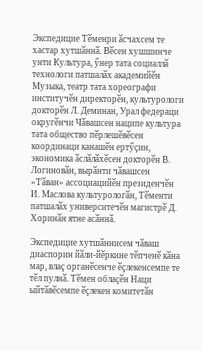Экспедицие Тӗменри ӑсчахсем те хастар хутшӑннӑ. Вӗсен хушшинче унти Культура, ӳнер тата социаллӑ технологи патшалӑх академийӗн Музыка, театр тата хореографи институчӗн директорӗн, культурологи докторӗн Л. Деминан, Урал федераци округӗнчи Чӑвашсен наципе культура тата общество пӗрлешӗвӗсен координаци канашӗн ертӳҫин, экономика ӑслӑлӑхӗсен докторӗн В. Логиновӑн, вырӑнти чӑвашсен «Тӑван» ассоциацийӗн президенчӗн И. Маслова культурологӑн, Тӗменти патшалӑх университечӗн магистрӗ Д. Хоринӑн ятне асӑннӑ.

Экспедицие хутшӑннисем чӑваш диаспорин йӑли-йӗркине тӗпченӗ кӑна мар, влаҫ органӗсенче ӗҫлекенсемпе те тӗл пулнӑ. Тӗмен облаҫӗн Наци ыйтӑвӗсемпе ӗҫлекен комитетӑн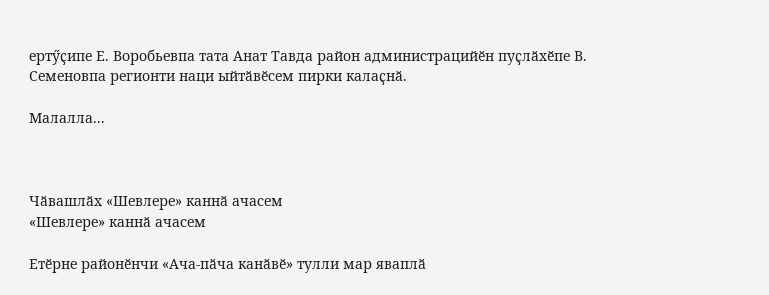ертӳҫипе Е. Воробьевпа тата Анат Тавда район администрацийӗн пуҫлӑхӗпе В. Семеновпа регионти наци ыйтӑвӗсем пирки калаҫнӑ.

Малалла...



Чӑвашлӑх «Шевлере» каннӑ ачасем
«Шевлере» каннӑ ачасем

Етӗрне районӗнчи «Ача-пӑча канӑвӗ» тулли мар яваплӑ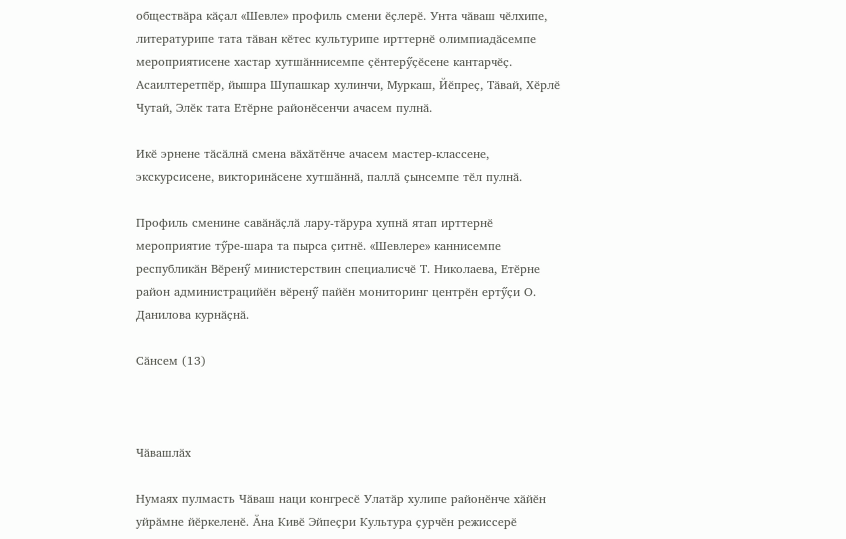обществӑра кӑҫал «Шевле» профиль смени ӗҫлерӗ. Унта чӑваш чӗлхипе, литературипе тата тӑван кӗтес культурипе ирттернӗ олимпиадӑсемпе мероприятисене хастар хутшӑннисемпе ҫӗнтерӳҫӗсене кантарчӗҫ. Асаилтеретпӗр, йышра Шупашкар хулинчи, Муркаш, Йӗпреҫ, Тӑвай, Хӗрлӗ Чутай, Элӗк тата Етӗрне районӗсенчи ачасем пулнӑ.

Икӗ эрнене тӑсӑлнӑ смена вӑхӑтӗнче ачасем мастер-классене, экскурсисене, викторинӑсене хутшӑннӑ, паллӑ ҫынсемпе тӗл пулнӑ.

Профиль сменине савӑнӑҫлӑ лару-тӑрура хупнӑ ятап ирттернӗ мероприятие тӳре-шара та пырса ҫитнӗ. «Шевлере» каннисемпе республикӑн Вӗренӳ министерствин специалисчӗ Т. Николаева, Етӗрне район администрацийӗн вӗренӳ пайӗн мониторинг центрӗн ертӳҫи О. Данилова курнӑҫнӑ.

Сӑнсем (13)



Чӑвашлӑх

Нумаях пулмасть Чӑваш наци конгресӗ Улатӑр хулипе районӗнче хӑйӗн уйрӑмне йӗркеленӗ. Ӑна Кивӗ Эйпеҫри Культура ҫурчӗн режиссерӗ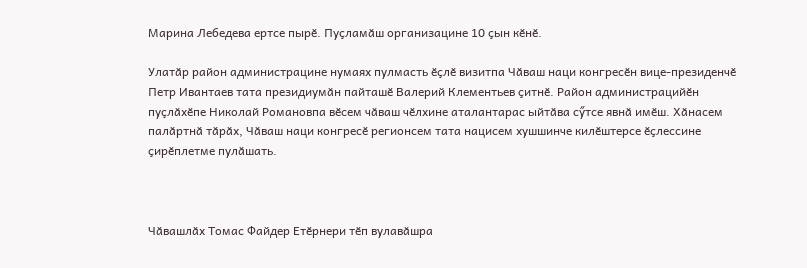Марина Лебедева ертсе пырӗ. Пуҫламӑш организацине 10 ҫын кӗнӗ.

Улатӑр район администрацине нумаях пулмасть ӗҫлӗ визитпа Чӑваш наци конгресӗн вице-президенчӗ Петр Ивантаев тата президиумӑн пайташӗ Валерий Клементьев ҫитнӗ. Район администрацийӗн пуҫлӑхӗпе Николай Романовпа вӗсем чӑваш чӗлхине аталантарас ыйтӑва сӳтсе явнӑ имӗш. Хӑнасем палӑртнӑ тӑрӑх, Чӑваш наци конгресӗ регионсем тата нацисем хушшинче килӗштерсе ӗҫлессине ҫирӗплетме пулӑшать.



Чӑвашлӑх Томас Файдер Етӗрнери тӗп вулавӑшра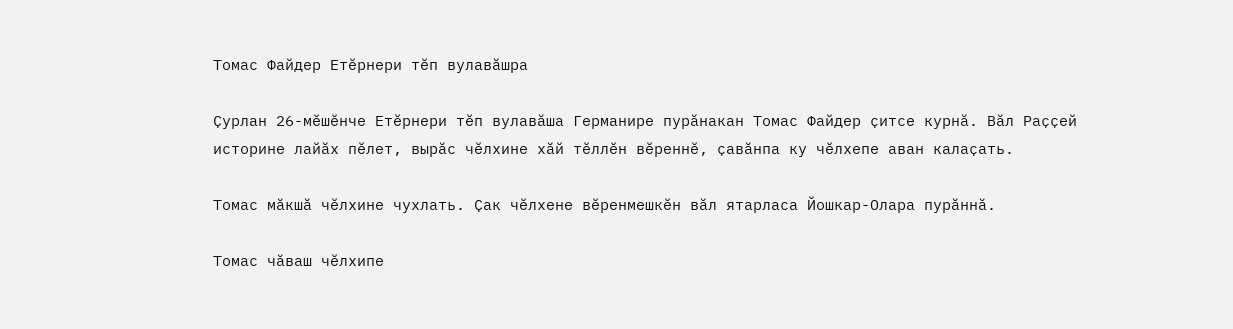Томас Файдер Етӗрнери тӗп вулавӑшра

Ҫурлан 26-мӗшӗнче Етӗрнери тӗп вулавӑша Германире пурӑнакан Томас Файдер ҫитсе курнӑ. Вӑл Раҫҫей историне лайӑх пӗлет, вырӑс чӗлхине хӑй тӗллӗн вӗреннӗ, ҫавӑнпа ку чӗлхепе аван калаҫать.

Томас мӑкшӑ чӗлхине чухлать. Ҫак чӗлхене вӗренмешкӗн вӑл ятарласа Йошкар-Олара пурӑннӑ.

Томас чӑваш чӗлхипе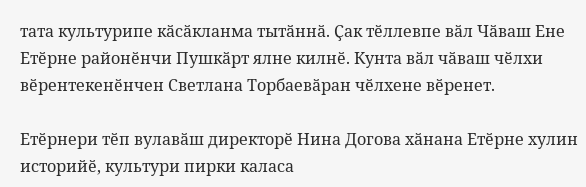тата культурипе кӑсӑкланма тытӑннӑ. Ҫак тӗллевпе вӑл Чӑваш Ене Етӗрне районӗнчи Пушкӑрт ялне килнӗ. Кунта вӑл чӑваш чӗлхи вӗрентекенӗнчен Светлана Торбаевӑран чӗлхене вӗренет.

Етӗрнери тӗп вулавӑш директорӗ Нина Догова хӑнана Етӗрне хулин историйӗ, культури пирки каласа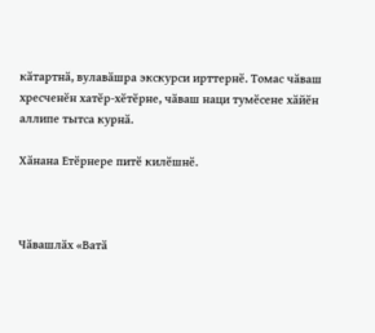кӑтартнӑ, вулавӑшра экскурси ирттернӗ. Томас чӑваш хресченӗн хатӗр-хӗтӗрне, чӑваш наци тумӗсене хӑйӗн аллипе тытса курнӑ.

Хӑнана Етӗрнере питӗ килӗшнӗ.



Чӑвашлӑх «Ватӑ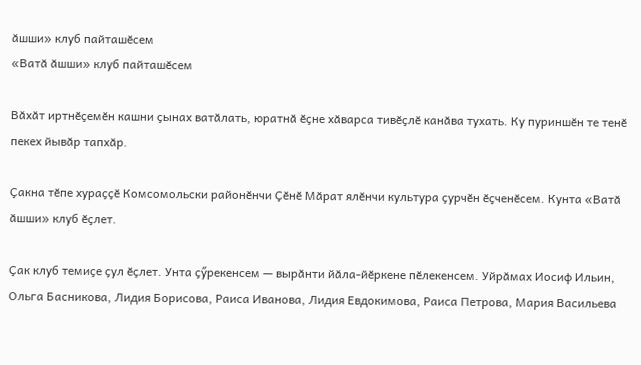ӑшши» клуб пайташӗсем
«Ватӑ ӑшши» клуб пайташӗсем

Вӑхӑт иртнӗҫемӗн кашни ҫынах ватӑлать, юратнӑ ӗҫне хӑварса тивӗҫлӗ канӑва тухать. Ку пуриншӗн те тенӗ пекех йывӑр тапхӑр.

Ҫакна тӗпе хураҫҫӗ Комсомольски районӗнчи Ҫӗнӗ Мӑрат ялӗнчи культура ҫурчӗн ӗҫченӗсем. Кунта «Ватӑ ӑшши» клуб ӗҫлет.

Ҫак клуб темиҫе ҫул ӗҫлет. Унта ҫӳрекенсем — вырӑнти йӑла-йӗркене пӗлекенсем. Уйрӑмах Иосиф Ильин, Ольга Басникова, Лидия Борисова, Раиса Иванова, Лидия Евдокимова, Раиса Петрова, Мария Васильева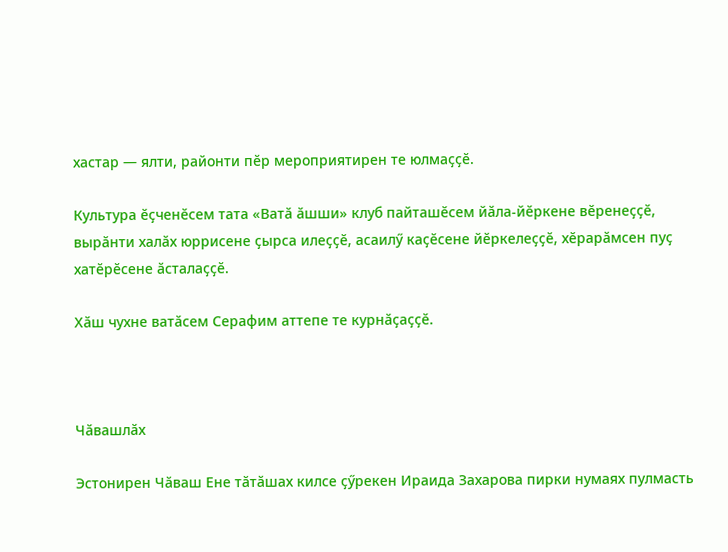хастар — ялти, районти пӗр мероприятирен те юлмаҫҫӗ.

Культура ӗҫченӗсем тата «Ватӑ ӑшши» клуб пайташӗсем йӑла-йӗркене вӗренеҫҫӗ, вырӑнти халӑх юррисене ҫырса илеҫҫӗ, асаилӳ каҫӗсене йӗркелеҫҫӗ, хӗрарӑмсен пуҫ хатӗрӗсене ӑсталаҫҫӗ.

Хӑш чухне ватӑсем Серафим аттепе те курнӑҫаҫҫӗ.



Чӑвашлӑх

Эстонирен Чӑваш Ене тӑтӑшах килсе ҫӳрекен Ираида Захарова пирки нумаях пулмасть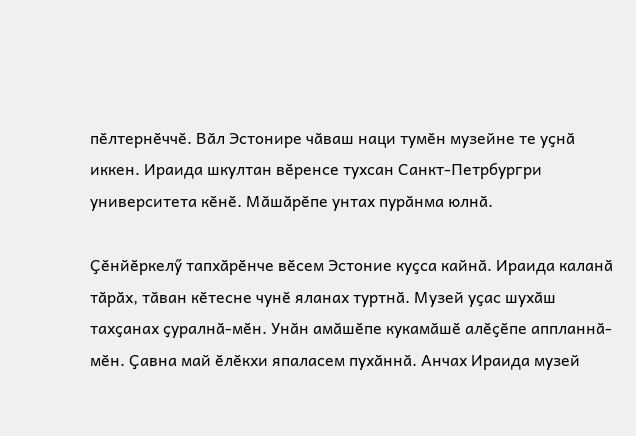пӗлтернӗччӗ. Вӑл Эстонире чӑваш наци тумӗн музейне те уҫнӑ иккен. Ираида шкултан вӗренсе тухсан Санкт-Петрбургри университета кӗнӗ. Мӑшӑрӗпе унтах пурӑнма юлнӑ.

Ҫӗнйӗркелӳ тапхӑрӗнче вӗсем Эстоние куҫса кайнӑ. Ираида каланӑ тӑрӑх, тӑван кӗтесне чунӗ яланах туртнӑ. Музей уҫас шухӑш тахҫанах ҫуралнӑ-мӗн. Унӑн амӑшӗпе кукамӑшӗ алӗҫӗпе аппланнӑ-мӗн. Ҫавна май ӗлӗкхи япаласем пухӑннӑ. Анчах Ираида музей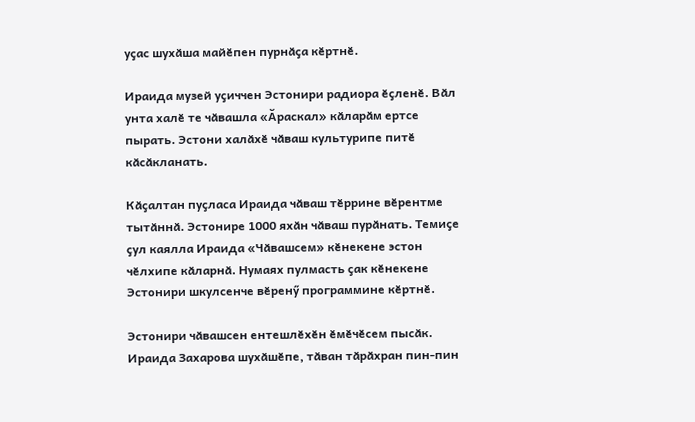уҫас шухӑша майӗпен пурнӑҫа кӗртнӗ.

Ираида музей уҫиччен Эстонири радиора ӗҫленӗ. Вӑл унта халӗ те чӑвашла «Ӑраскал» кӑларӑм ертсе пырать. Эстони халӑхӗ чӑваш культурипе питӗ кӑсӑкланать.

Кӑҫалтан пуҫласа Ираида чӑваш тӗррине вӗрентме тытӑннӑ. Эстонире 1000 яхӑн чӑваш пурӑнать. Темиҫе ҫул каялла Ираида «Чӑвашсем» кӗнекене эстон чӗлхипе кӑларнӑ. Нумаях пулмасть ҫак кӗнекене Эстонири шкулсенче вӗренӳ программине кӗртнӗ.

Эстонири чӑвашсен ентешлӗхӗн ӗмӗчӗсем пысӑк. Ираида Захарова шухӑшӗпе, тӑван тӑрӑхран пин-пин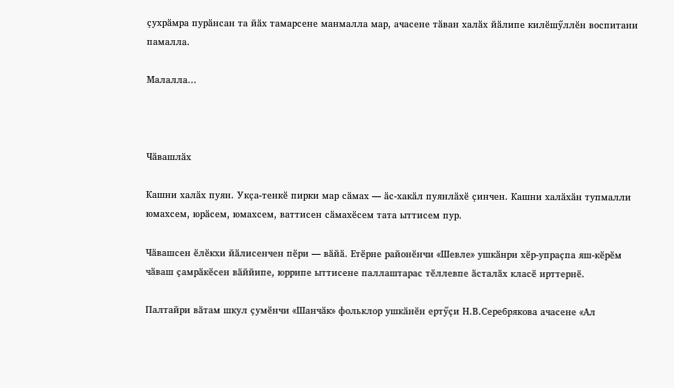ҫухрӑмра пурӑнсан та йӑх тамарсене манмалла мар, ачасене тӑван халӑх йӑлипе килӗшӳллӗн воспитани памалла.

Малалла...



Чӑвашлӑх

Кашни халӑх пуян. Укҫа-тенкӗ пирки мар сӑмах — ӑс-хакӑл пуянлӑхӗ ҫинчен. Кашни халӑхӑн тупмалли юмахсем, юрӑсем, юмахсем, ваттисен сӑмахӗсем тата ыттисем пур.

Чӑвашсен ӗлӗкхи йӑлисенчен пӗри — вӑйӑ. Етӗрне районӗнчи «Шевле» ушкӑнри хӗр-упраҫпа яш-кӗрӗм чӑваш ҫамрӑкӗсен вӑййипе, юррипе ыттисене паллаштарас тӗллевпе ӑсталӑх класӗ ирттернӗ.

Палтайри вӑтам шкул ҫумӗнчи «Шанчӑк» фольклор ушкӑнӗн ертӳҫи Н.В.Серебрякова ачасене «Ал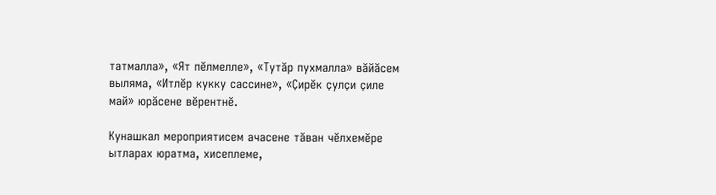татмалла», «Ят пӗлмелле», «Тутӑр пухмалла» вӑйӑсем выляма, «Итлӗр кукку сассине», «Ҫирӗк ҫулҫи ҫиле май» юрӑсене вӗрентнӗ.

Кунашкал мероприятисем ачасене тӑван чӗлхемӗре ытларах юратма, хисеплеме,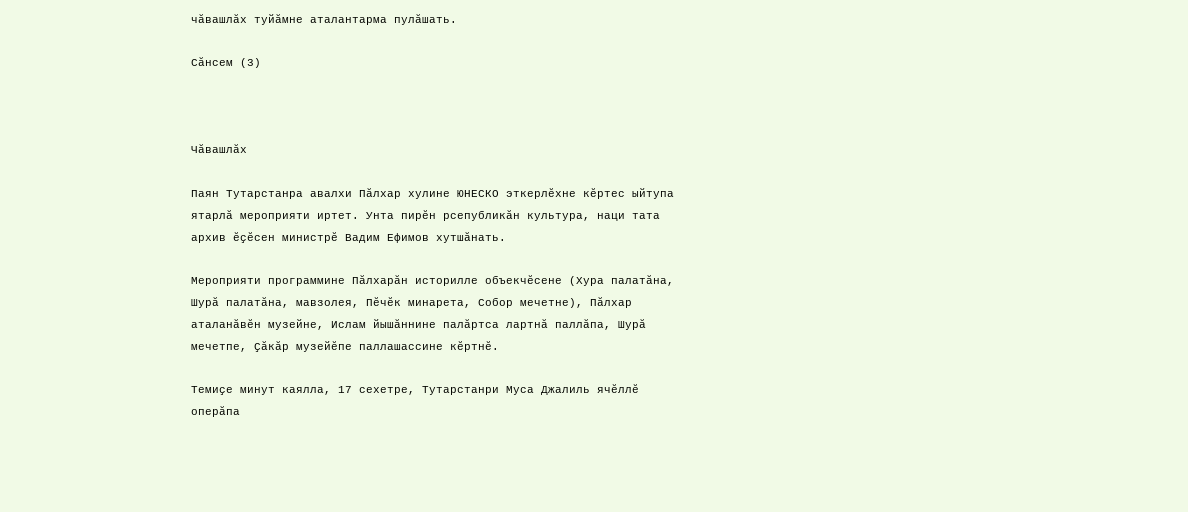чӑвашлӑх туйӑмне аталантарма пулӑшать.

Сӑнсем (3)



Чӑвашлӑх

Паян Тутарстанра авалхи Пӑлхар хулине ЮНЕСКО эткерлӗхне кӗртес ыйтупа ятарлӑ мероприяти иртет. Унта пирӗн рсепубликӑн культура, наци тата архив ӗҫӗсен министрӗ Вадим Ефимов хутшӑнать.

Мероприяти программине Пӑлхарӑн историлле объекчӗсене (Хура палатӑна, Шурӑ палатӑна, мавзолея, Пӗчӗк минарета, Собор мечетне), Пӑлхар аталанӑвӗн музейне, Ислам йышӑннине палӑртса лартнӑ паллӑпа, Шурӑ мечетпе, Ҫӑкӑр музейӗпе паллашассине кӗртнӗ.

Темиҫе минут каялла, 17 сехетре, Тутарстанри Муса Джалиль ячӗллӗ оперӑпа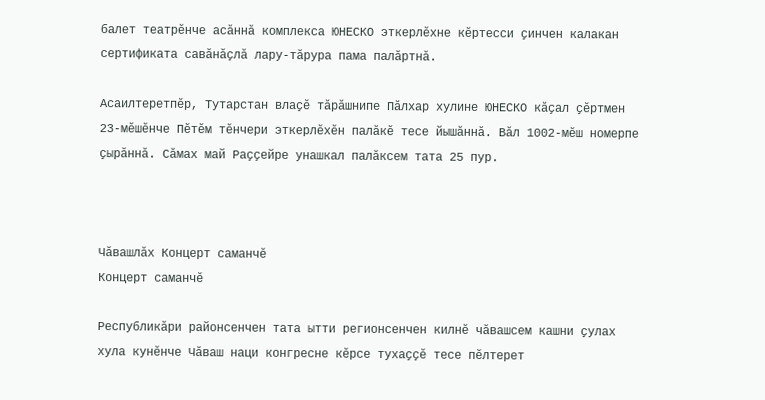балет театрӗнче асӑннӑ комплекса ЮНЕСКО эткерлӗхне кӗртесси ҫинчен калакан сертификата савӑнӑҫлӑ лару-тӑрура пама палӑртнӑ.

Асаилтеретпӗр, Тутарстан влаҫӗ тӑрӑшнипе Пӑлхар хулине ЮНЕСКО кӑҫал ҫӗртмен 23-мӗшӗнче Пӗтӗм тӗнчери эткерлӗхӗн палӑкӗ тесе йышӑннӑ. Вӑл 1002-мӗш номерпе ҫырӑннӑ. Сӑмах май Раҫҫейре унашкал палӑксем тата 25 пур.



Чӑвашлӑх Концерт саманчӗ
Концерт саманчӗ

Республикӑри районсенчен тата ытти регионсенчен килнӗ чӑвашсем кашни ҫулах хула кунӗнче Чӑваш наци конгресне кӗрсе тухаҫҫӗ тесе пӗлтерет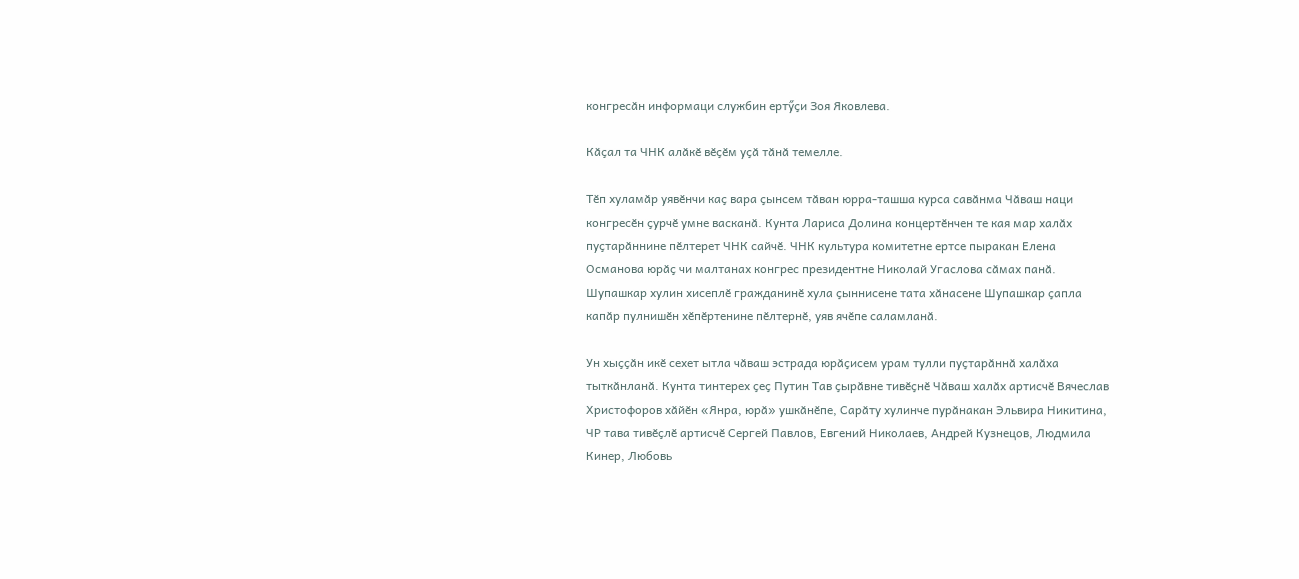конгресӑн информаци службин ертӳҫи Зоя Яковлева.

Кӑҫал та ЧНК алӑкӗ вӗҫӗм уҫӑ тӑнӑ темелле.

Тӗп хуламӑр уявӗнчи каҫ вара ҫынсем тӑван юрра-ташша курса савӑнма Чӑваш наци конгресӗн ҫурчӗ умне васканӑ. Кунта Лариса Долина концертӗнчен те кая мар халӑх пуҫтарӑннине пӗлтерет ЧНК сайчӗ. ЧНК культура комитетне ертсе пыракан Елена Османова юрӑҫ чи малтанах конгрес президентне Николай Угаслова сӑмах панӑ. Шупашкар хулин хисеплӗ гражданинӗ хула ҫыннисене тата хӑнасене Шупашкар ҫапла капӑр пулнишӗн хӗпӗртенине пӗлтернӗ, уяв ячӗпе саламланӑ.

Ун хыҫҫӑн икӗ сехет ытла чӑваш эстрада юрӑҫисем урам тулли пуҫтарӑннӑ халӑха тыткӑнланӑ. Кунта тинтерех ҫеҫ Путин Тав ҫырӑвне тивӗҫнӗ Чӑваш халӑх артисчӗ Вячеслав Христофоров хӑйӗн «Янра, юрӑ» ушкӑнӗпе, Сарӑту хулинче пурӑнакан Эльвира Никитина, ЧР тава тивӗҫлӗ артисчӗ Сергей Павлов, Евгений Николаев, Андрей Кузнецов, Людмила Кинер, Любовь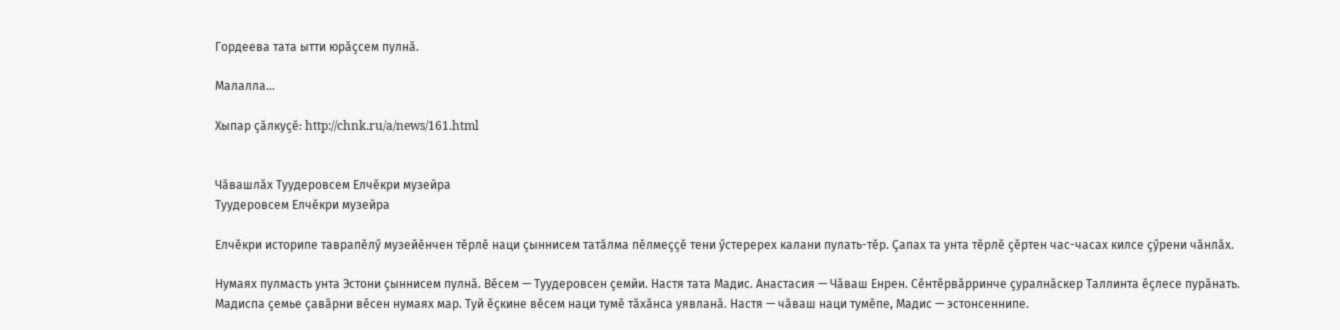Гордеева тата ытти юрӑҫсем пулнӑ.

Малалла...

Хыпар ҫӑлкуҫӗ: http://chnk.ru/a/news/161.html


Чӑвашлӑх Туудеровсем Елчӗкри музейра
Туудеровсем Елчӗкри музейра

Елчӗкри историпе таврапӗлӳ музейӗнчен тӗрлӗ наци ҫыннисем татӑлма пӗлмеҫҫӗ тени ӳстеререх калани пулать-тӗр. Ҫапах та унта тӗрлӗ ҫӗртен час-часах килсе ҫӳрени чӑнлӑх.

Нумаях пулмасть унта Эстони ҫыннисем пулнӑ. Вӗсем — Туудеровсен ҫемйи. Настя тата Мадис. Анастасия — Чӑваш Енрен. Сӗнтӗрвӑрринче ҫуралнӑскер Таллинта ӗҫлесе пурӑнать. Мадиспа ҫемье ҫавӑрни вӗсен нумаях мар. Туй ӗҫкине вӗсем наци тумӗ тӑхӑнса уявланӑ. Настя — чӑваш наци тумӗпе, Мадис — эстонсеннипе.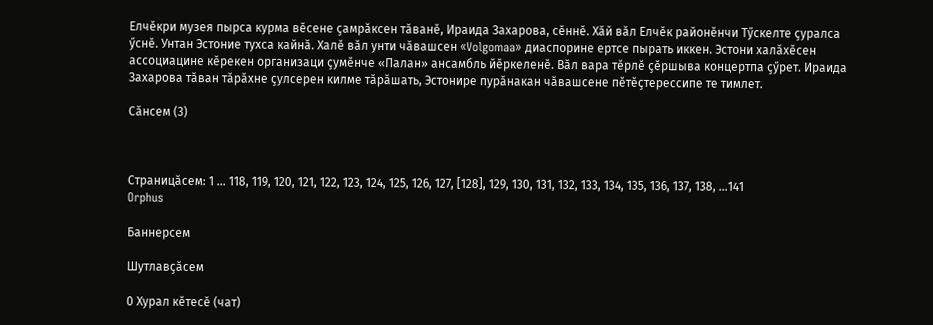Елчӗкри музея пырса курма вӗсене ҫамрӑксен тӑванӗ, Ираида Захарова, сӗннӗ. Хӑй вӑл Елчӗк районӗнчи Тӳскелте ҫуралса ӳснӗ. Унтан Эстоние тухса кайнӑ. Халӗ вӑл унти чӑвашсен «Volgomaa» диаспорине ертсе пырать иккен. Эстони халӑхӗсен ассоциацине кӗрекен организаци ҫумӗнче «Палан» ансамбль йӗркеленӗ. Вӑл вара тӗрлӗ ҫӗршыва концертпа ҫӳрет. Ираида Захарова тӑван тӑрӑхне ҫулсерен килме тӑрӑшать, Эстонире пурӑнакан чӑвашсене пӗтӗҫтерессипе те тимлет.

Сӑнсем (3)



Страницӑсем: 1 ... 118, 119, 120, 121, 122, 123, 124, 125, 126, 127, [128], 129, 130, 131, 132, 133, 134, 135, 136, 137, 138, ...141
Orphus

Баннерсем

Шутлавҫӑсем

0 Хурал кӗтесӗ (чат)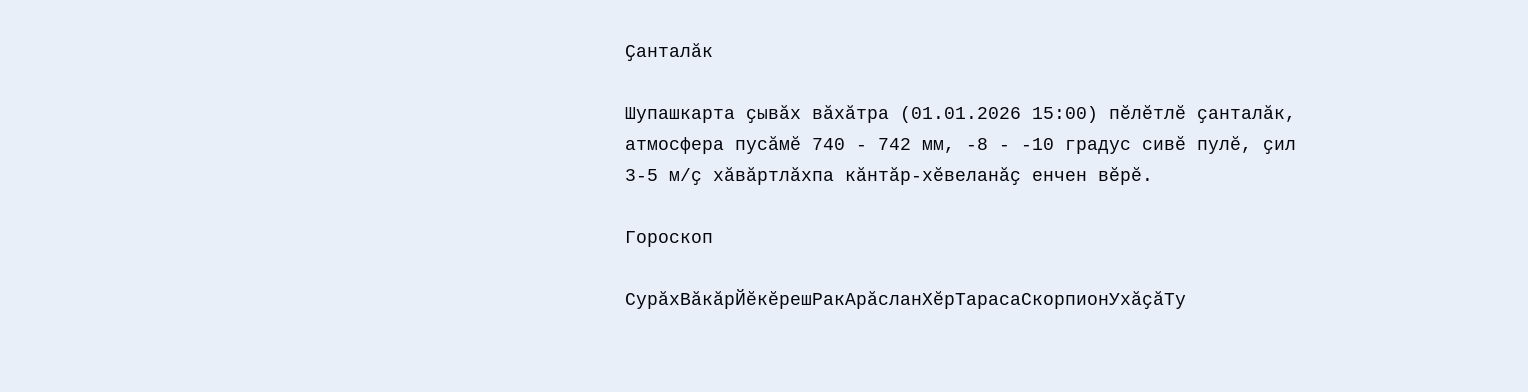Ҫанталӑк

Шупашкарта ҫывӑх вӑхӑтра (01.01.2026 15:00) пӗлӗтлӗ ҫанталӑк, атмосфера пусӑмӗ 740 - 742 мм, -8 - -10 градус сивӗ пулӗ, ҫил 3-5 м/ҫ хӑвӑртлӑхпа кӑнтӑр-хӗвеланӑҫ енчен вӗрӗ.

Гороскоп

СурӑхВӑкӑрЙӗкӗрешРакАрӑсланХӗрТарасаСкорпионУхӑҫӑТу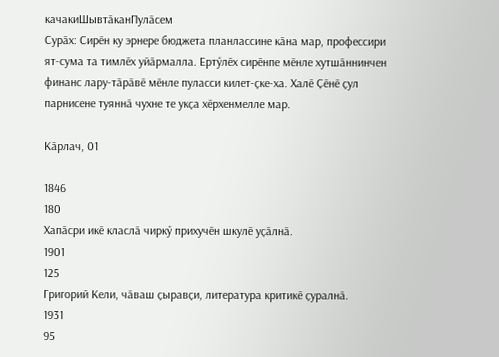качакиШывтӑканПулӑсем
Сурӑх: Сирӗн ку эрнере бюджета планлассине кӑна мар, профессири ят-сума та тимлӗх уйӑрмалла. Ертӳлӗх сирӗнпе мӗнле хутшӑннинчен финанс лару-тӑрӑвӗ мӗнле пуласси килет-ҫке-ха. Халӗ Ҫӗнӗ ҫул парнисене туяннӑ чухне те укҫа хӗрхенмелле мар.

Кӑрлач, 01

1846
180
Хапӑсри икӗ класлӑ чиркӳ прихучӗн шкулӗ уҫӑлнӑ.
1901
125
Григорий Кели, чӑваш ҫыравҫи, литература критикӗ ҫуралнӑ.
1931
95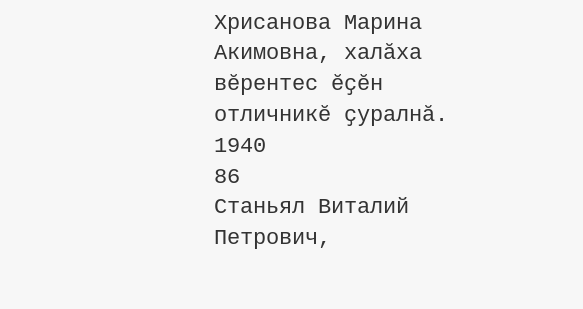Хрисанова Марина Акимовна, халӑха вӗрентес ӗҫӗн отличникӗ ҫуралнӑ.
1940
86
Станьял Виталий Петрович,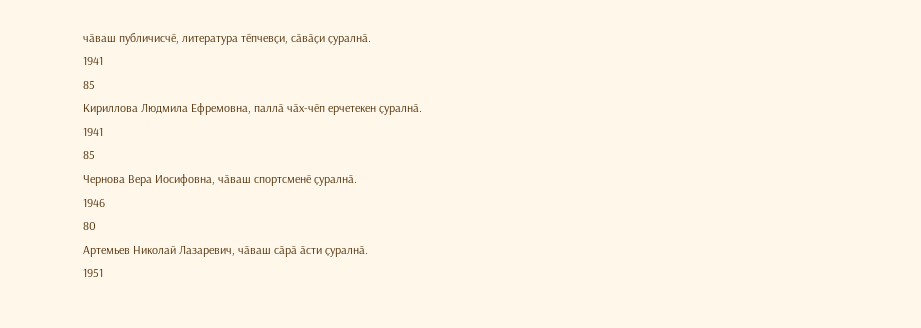чӑваш публичисчӗ, литература тӗпчевҫи, сӑвӑҫи ҫуралнӑ.
1941
85
Кириллова Людмила Ефремовна, паллӑ чӑх-чӗп ерчетекен ҫуралнӑ.
1941
85
Чернова Вера Иосифовна, чӑваш спортсменӗ ҫуралнӑ.
1946
80
Артемьев Николай Лазаревич, чӑваш сӑрӑ ӑсти ҫуралнӑ.
1951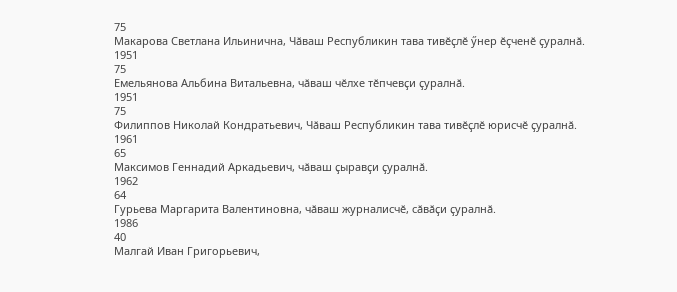75
Макарова Светлана Ильинична, Чӑваш Республикин тава тивӗҫлӗ ӳнер ӗҫченӗ ҫуралнӑ.
1951
75
Емельянова Альбина Витальевна, чӑваш чӗлхе тӗпчевҫи ҫуралнӑ.
1951
75
Филиппов Николай Кондратьевич, Чӑваш Республикин тава тивӗҫлӗ юрисчӗ ҫуралнӑ.
1961
65
Максимов Геннадий Аркадьевич, чӑваш ҫыравҫи ҫуралнӑ.
1962
64
Гурьева Маргарита Валентиновна, чӑваш журналисчӗ, сӑвӑҫи ҫуралнӑ.
1986
40
Малгай Иван Григорьевич,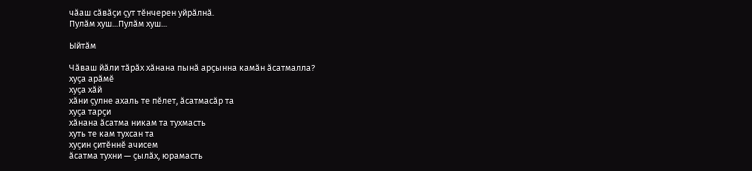чӑаш сӑвӑҫи ҫут тӗнчерен уйрӑлнӑ.
Пулӑм хуш...Пулӑм хуш...

Ыйтӑм

Чӑваш йӑли тӑрӑх хӑнана пынӑ арҫынна камӑн ӑсатмалла?
хуҫа арӑмӗ
хуҫа хӑй
хӑни ҫулне ахаль те пӗлет, ӑсатмасӑр та
хуҫа тарҫи
хӑнана ӑсатма никам та тухмасть
хуть те кам тухсан та
хуҫин ҫитӗннӗ ачисем
ӑсатма тухни — ҫылӑх, юрамасть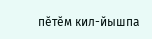пӗтӗм кил-йышпа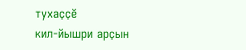тухаҫҫӗ
кил-йышри арҫын